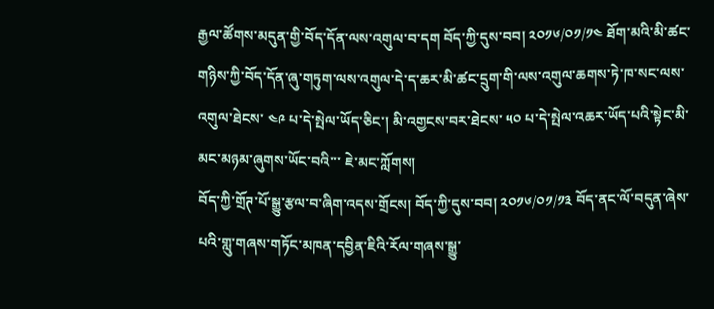རྒྱལ་ཚོགས་མདུན་གྱི་བོད་དོན་ལས་འགུལ་བ་དག བོད་ཀྱི་དུས་བབ། ༢༠༡༦/༠༡/༡༤ ཐོག་མའི་མི་ཚང་གཉིས་ཀྱི་བོད་དོན་ཞུ་གཏུག་ལས་འགུལ་དེ་ད་ཆར་མི་ཚང་དྲུག་གི་ལས་འགུལ་ཆགས་ཏེ་ཁ་སང་ལས་འགུལ་ཐེངས་ ༤༩ པ་དེ་སྤེལ་ཡོད་ཅིང་། མི་འགྱངས་བར་ཐེངས་ ༥༠ པ་དེ་སྤེལ་འཆར་ཡོད་པའི་སྟེང་མི་མང་མཉམ་ཞུགས་ཡོང་བའི་་་ ཇེ་མང་ཀློགས།
བོད་ཀྱི་གྲོཊ་པོ་སྒྱུ་རྩལ་བ་ཞིག་འདས་གྲོངས། བོད་ཀྱི་དུས་བབ། ༢༠༡༦/༠༡/༡༣ བོད་ནང་ལོ་བདུན་ཞེས་པའི་གླུ་གཞས་གཏོང་མཁན་དབྱིན་ཇིའི་རོལ་གཞས་སྒྱུ་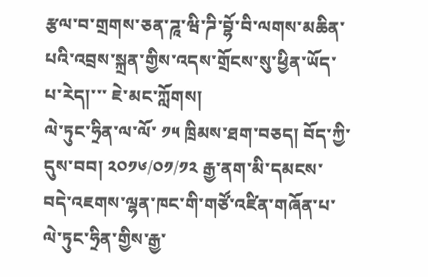རྩལ་བ་གྲགས་ཅན་ཌཱ་ཝི་ཌི་བྷོ་བི་ལགས་མཆིན་པའི་འབྲས་སྐྲན་གྱིས་འདས་གྲོངས་སུ་ཕྱིན་ཡོད་པ་རེད།་་་ ཇེ་མང་ཀློགས།
ལེ་ཏུང་ཧྲིན་ལ་ལོ་ ༡༥ ཁྲིམས་ཐག་བཅད། བོད་ཀྱི་དུས་བབ། ༢༠༡༦/༠༡/༡༢ རྒྱ་ནག་མི་དམངས་བདེ་འཇགས་ལྷན་ཁང་གི་གཙོ་འཛིན་གཞོན་པ་ལེ་ཏུང་ཧྲིན་གྱིས་རྒྱ་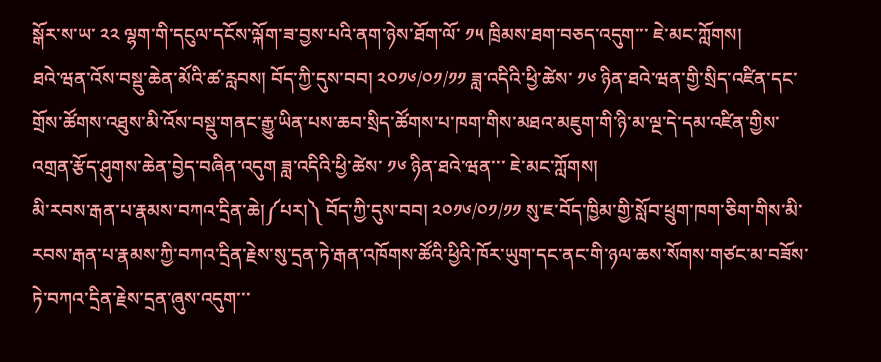སྒོར་ས་ཡ་ ༢༢ ལྷག་གི་དངུལ་དངོས་ལྐོག་ཟ་བྱས་པའི་ནག་ཉེས་ཐོག་ལོ་ ༡༥ ཁྲིམས་ཐག་བཅད་འདུག་་་ ཇེ་མང་ཀློགས།
ཐའེ་ཝན་འོས་བསྡུ་ཆེན་མོའི་ཚ་རླབས། བོད་ཀྱི་དུས་བབ། ༢༠༡༦/༠༡/༡༡ ཟླ་འདིའི་ཕྱི་ཚེས་ ༡༦ ཉིན་ཐའེ་ཝན་གྱི་སྲིད་འཛིན་དང་གྲོས་ཚོགས་འཐུས་མི་འོས་བསྡུ་གནང་རྒྱུ་ཡིན་པས་ཆབ་སྲིད་ཚོགས་པ་ཁག་གིས་མཐའ་མཇུག་གི་ཉི་མ་ལྔ་དེ་དམ་འཛིན་གྱིས་འགྲན་རྩོད་ཤུགས་ཆེན་བྱེད་བཞིན་འདུག ཟླ་འདིའི་ཕྱི་ཚེས་ ༡༦ ཉིན་ཐའེ་ཝན་་་ ཇེ་མང་ཀློགས།
མི་རབས་རྒན་པ་རྣམས་བཀའ་དྲིན་ཆེ།༼པར།༽ བོད་ཀྱི་དུས་བབ། ༢༠༡༦/༠༡/༡༡ སུ་ཇ་བོད་ཁྱིམ་གྱི་སློབ་ཕྲུག་ཁག་ཅིག་གིས་མི་རབས་རྒན་པ་རྣམས་ཀྱི་བཀའ་དྲིན་རྗེས་སུ་དྲན་ཏེ་རྒན་འཁོགས་ཚོའི་ཕྱིའི་ཁོར་ཡུག་དང་ནང་གི་ཉལ་ཆས་སོགས་གཙང་མ་བཟོས་ཏེ་བཀའ་དྲིན་རྗེས་དྲན་ཞུས་འདུག་་་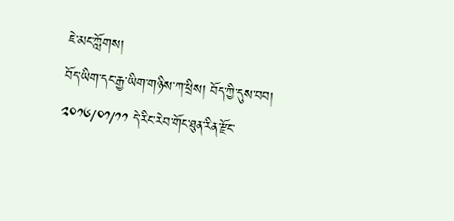ཇེ་མང་ཀློགས།
བོད་ཡིག་དང་རྒྱ་ཡིག་གཉིས་ཀ་ཕྲིས། བོད་ཀྱི་དུས་བབ། ༢༠༡༦/༠༡/༡༡ དེ་རིང་རེབ་གོང་ཐུན་རིན་རྫོང་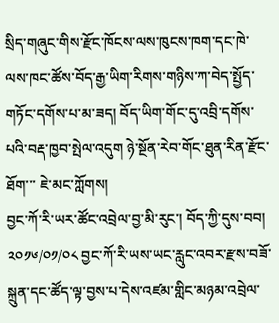སྲིད་གཞུང་གིས་རྫོང་ཁོངས་ལས་ཁུངས་ཁག་དང་ཁེ་ལས་ཁང་ཚོས་བོད་རྒྱ་ཡིག་རིགས་གཉིས་ཀ་བེད་སྤྱོད་གཏོང་དགོས་པ་མ་ཟད། བོད་ཡིག་གོང་དུ་འབྲི་དགོས་པའི་བརྡ་ཁྱབ་སྤེལ་འདུག ཉེ་སྔོན་རེབ་གོང་ཐུན་རིན་རྫོང་ཐོག་་་ ཇེ་མང་ཀློགས།
བྱང་ཀོ་རི་ཡར་ཚོང་འབྲེལ་བྱ་མི་རུང་། བོད་ཀྱི་དུས་བབ། ༢༠༡༦/༠༡/༠༨ བྱང་ཀོ་རི་ཡས་ཡང་རླུང་འབར་རྫས་བཟོ་སྐྲུན་དང་ཚོད་ལྟ་བྱས་པ་དེས་འཛམ་གླིང་མཉམ་འབྲེལ་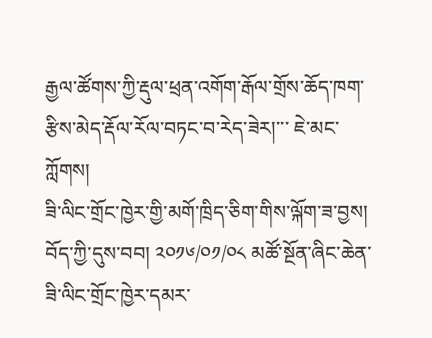རྒྱལ་ཚོགས་ཀྱི་རྡུལ་ཕྲན་འགོག་རྒོལ་གྲོས་ཆོད་ཁག་རྩིས་མེད་རྡོལ་རོལ་བཏང་བ་རེད་ཟེར།་་་ ཇེ་མང་ཀློགས།
ཟི་ལིང་གྲོང་ཁྱེར་གྱི་མགོ་ཁྲིད་ཅིག་གིས་ལྐོག་ཟ་བྱས། བོད་ཀྱི་དུས་བབ། ༢༠༡༦/༠༡/༠༨ མཚོ་སྔོན་ཞིང་ཆེན་ཟི་ལིང་གྲོང་ཁྱེར་དམར་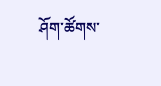ཤོག་ཚོགས་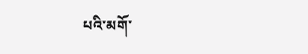པའི་མགོ་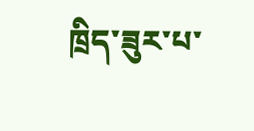ཁྲིད་ཟུར་པ་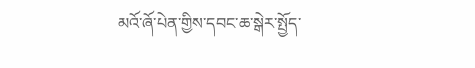མའོ་ཞོ་པེན་གྱིས་དབང་ཆ་སྒེར་སྤྱོད་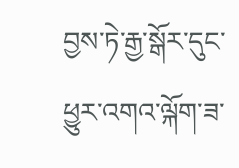བྱས་ཏེ་རྒྱ་སྒོར་དུང་ཕྱུར་འགའ་ལྐོག་ཟ་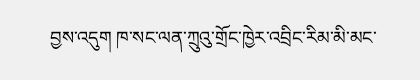བྱས་འདུག ཁ་སང་ལན་ཀྲུའུ་གྲོང་ཁྱེར་འབྲིང་རིམ་མི་མང་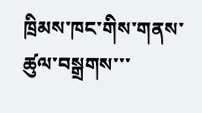ཁྲིམས་ཁང་གིས་གནས་ཚུལ་བསྒྲགས་་་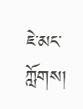ཇེ་མང་ཀློགས།